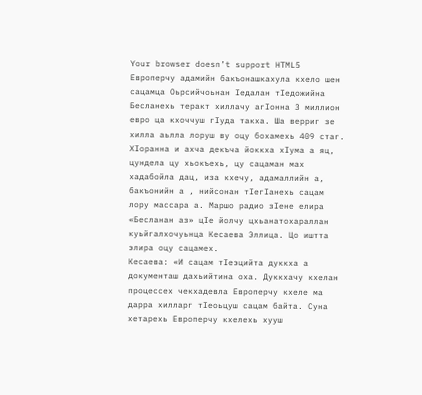Your browser doesn’t support HTML5
Европерчу адамийн бакъонашкахула кхело шен сацамца Оьрсийчоьнан Iедалан тIедожийна Бесланехь теракт хиллачу агIонна 3 миллион евро ца кхоччуш гIуда такха. Ша верриг зе хилла аьлла лоруш ву оцу бохамехь 409 стаг. ХIоранна и ахча декъча йоккха хIума а яц, цундела цу хьокъехь, цу сацаман мах хадабойла дац, иза кхечу, адамаллийн а, бакъонийн а , нийсонан тIегIанехь сацам лору массара а. Маршо радио зIене елира «Бесланан аз» цIе йолчу цхьанатохараллан куьйгалхочуьнца Кесаева Эллица. Цо иштта элира оцу сацамех.
Кесаева: «И сацам тIеэцийта дуккха а документаш дахьийтина оха. Дуккхачу кхелан процессех чекхадевла Европерчу кхеле ма дарра хилларг тIеоьцуш сацам байта. Суна хетарехь Европерчу кхелехь хууш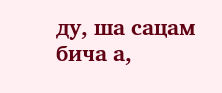ду, ша сацам бича а,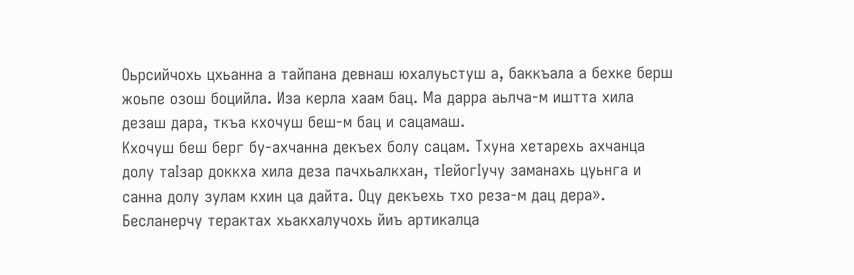Оьрсийчохь цхьанна а тайпана девнаш юхалуьстуш а, баккъала а бехке берш жоьпе озош боцийла. Иза керла хаам бац. Ма дарра аьлча-м иштта хила дезаш дара, ткъа кхочуш беш-м бац и сацамаш.
Кхочуш беш берг бу-ахчанна декъех болу сацам. Тхуна хетарехь ахчанца долу таIзар доккха хила деза пачхьалкхан, тIейогIучу заманахь цуьнга и санна долу зулам кхин ца дайта. Оцу декъехь тхо реза-м дац дера».
Бесланерчу терактах хьакхалучохь йиъ артикалца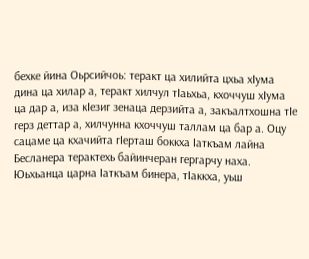бехке йина Оьрсийчоь: теракт ца хилийта цхьа хIума дина ца хилар а, теракт хилчул тIаьхьа, кхоччуш хIума ца дар а, иза кIезиг зенаца дерзийта а, закъалтхошна тIе герз деттар а, хилчунна кхоччуш таллам ца бар а. Оцу сацаме ца кхачийта гIерташ боккха Iаткъам лайна Бесланера терактехь байинчеран гергарчу наха. Юьхьанца царна Iаткъам бинера, тIаккха, уьш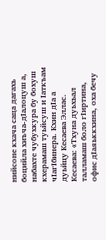нийсоне кхача саца дагахь боцийла хиъча-дIалоцуш а, набахте чубухкура бу бохуш кхерамаш туьйсуш и Iаткъам чIагIбинера. Кхин дIа а дуьйцу Кесаева Эллас.
Кесаева: «Тхуна дуьхьал талламаш боло гIиртина, офис дIаяьккхина, оха бечу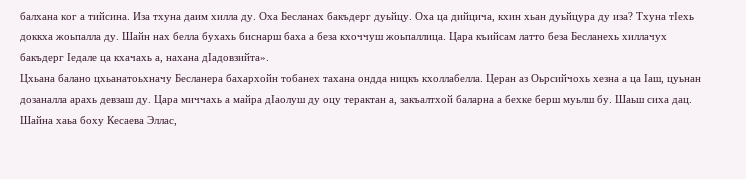балхана ког а тийсина. Иза тхуна даим хилла ду. Оха Бесланах бакъдерг дуьйцу. Оха ца дийцича, кхин хьан дуьйцура ду иза? Тхуна тIехь доккха жоьпалла ду. Шайн нах белла бухахь биснарш баха а беза кхоччуш жоьпаллица. Цара къийсам латто беза Бесланехь хиллачух бакъдерг Iедале ца кхачахь а, нахана дIадовзийта».
Цхьана балано цхьанатоьхначу Бесланера бахархойн тобанех тахана ондда ницкъ кхоллабелла. Церан аз Оьрсийчохь хезна а ца Iаш, цуьнан дозаналла арахь девзаш ду. Цара миччахь а майра дIаолуш ду оцу терактан а, закъалтхой баларна а бехке берш муьлш бу. Шаьш сиха дац. Шайна хаьа боху Кесаева Эллас,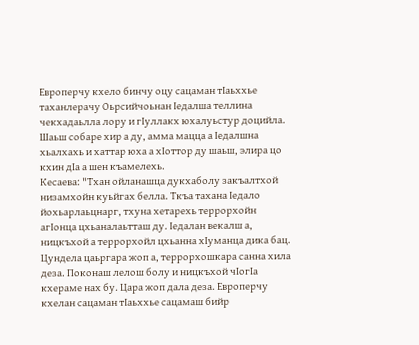Европерчу кхело бинчу оцу сацаман тIаьххье таханлерачу Оьрсийчоьнан Iедалша теллина чекхадаьлла лору и гIуллакх юхалуьстур доцийла. Шаьш собаре хир а ду, амма мацца а Iедалшна хьалхахь и хаттар юха а хIоттор ду шаьш, элира цо кхин дIа а шен къамелехь.
Кесаева: "Тхан ойланашца дукхаболу закъалтхой низамхойн куьйгах белла. Ткъа тахана Iедало йохьарлаьцнарг, тхуна хетарехь террорхойн агIонца цхьаналаьтташ ду. Iедалан векалш а, ницкъхой а террорхойл цхьанна хIуманца дика бац. Цундела цаьргара жоп а, террорхошкара санна хила деза. Поконаш лелош болу и ницкъхой чIогIа кхераме нах бу. Цара жоп дала деза. Европерчу кхелан сацаман тIаьххье сацамаш бийр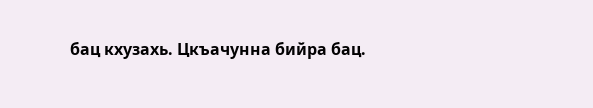бац кхузахь. Цкъачунна бийра бац.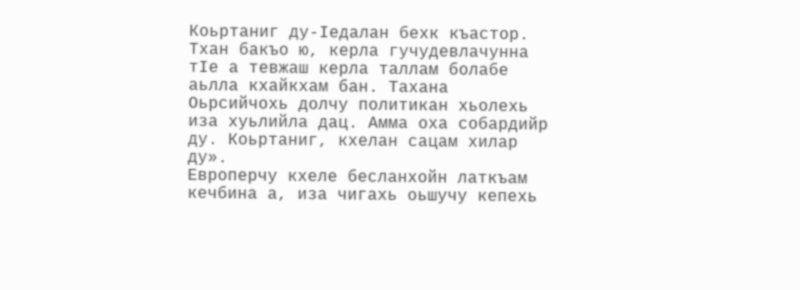Коьртаниг ду-Iедалан бехк къастор. Тхан бакъо ю, керла гучудевлачунна тIе а тевжаш керла таллам болабе аьлла кхайкхам бан. Тахана Оьрсийчохь долчу политикан хьолехь иза хуьлийла дац. Амма оха собардийр ду. Коьртаниг, кхелан сацам хилар ду».
Европерчу кхеле бесланхойн латкъам кечбина а, иза чигахь оьшучу кепехь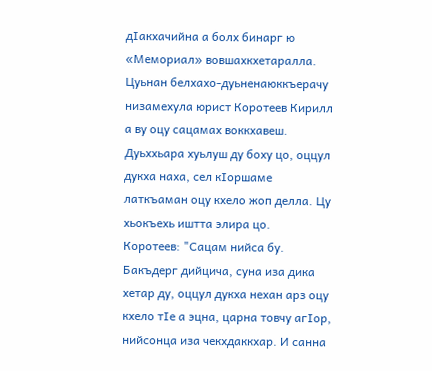дIакхачийна а болх бинарг ю «Мемориал» вовшахкхетаралла. Цуьнан белхахо-дуьненаюккъерачу низамехула юрист Коротеев Кирилл а ву оцу сацамах воккхавеш. Дуьххьара хуьлуш ду боху цо, оццул дукха наха, сел кIоршаме латкъаман оцу кхело жоп делла. Цу хьокъехь иштта элира цо.
Коротеев: "Сацам нийса бу. Бакъдерг дийцича, суна иза дика хетар ду, оццул дукха нехан арз оцу кхело тIе а эцна, царна товчу агIор, нийсонца иза чекхдаккхар. И санна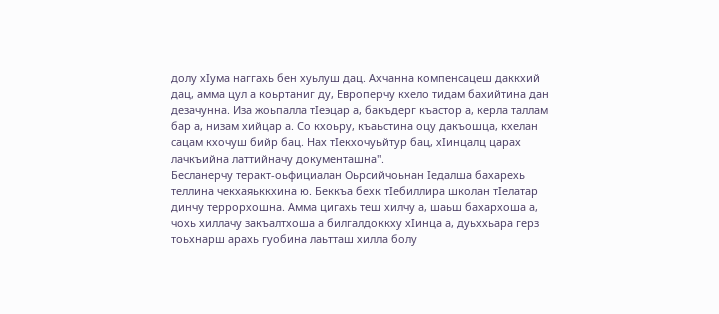долу хIума наггахь бен хуьлуш дац. Ахчанна компенсацеш даккхий дац, амма цул а коьртаниг ду, Европерчу кхело тидам бахийтина дан дезачунна. Иза жоьпалла тIеэцар а, бакъдерг къастор а, керла таллам бар а, низам хийцар а. Со кхоьру, къаьстина оцу дакъошца, кхелан сацам кхочуш бийр бац. Нах тIекхочуьйтур бац, хIинцалц царах лачкъийна латтийначу документашна".
Бесланерчу теракт-оьфициалан Оьрсийчоьнан Iедалша бахарехь теллина чекхаяьккхина ю. Беккъа бехк тIебиллира школан тIелатар динчу террорхошна. Амма цигахь теш хилчу а, шаьш бахархоша а, чохь хиллачу закъалтхоша а билгалдоккху хIинца а, дуьххьара герз тоьхнарш арахь гуобина лаьтташ хилла болу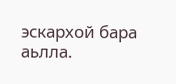эскархой бара аьлла.